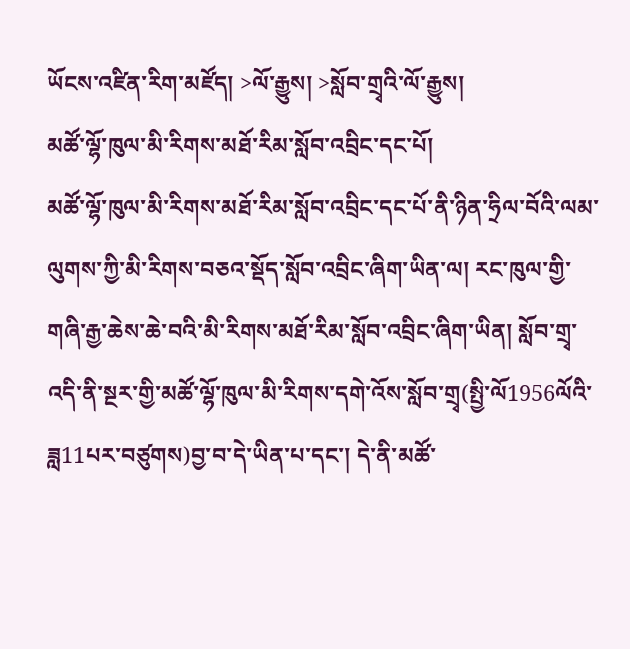ཡོངས་འཛིན་རིག་མཛོད། >ལོ་རྒྱུས། >སློབ་གྲྭའི་ལོ་རྒྱུས།
མཚོ་ལྷོ་ཁུལ་མི་རིགས་མཐོ་རིམ་སློབ་འབྲིང་དང་པོ།
མཚོ་ལྷོ་ཁུལ་མི་རིགས་མཐོ་རིམ་སློབ་འབྲིང་དང་པོ་ནི་ཉིན་ཧྲིལ་བོའི་ལམ་ལུགས་ཀྱི་མི་རིགས་བཅའ་སྡོད་སློབ་འབྲིང་ཞིག་ཡིན་ལ། རང་ཁུལ་གྱི་གཞི་རྒྱ་ཆེས་ཆེ་བའི་མི་རིགས་མཐོ་རིམ་སློབ་འབྲིང་ཞིག་ཡིན། སློབ་གྲྭ་འདི་ནི་སྔར་གྱི་མཚོ་ལྷོ་ཁུལ་མི་རིགས་དགེ་འོས་སློབ་གྲྭ(སྤྱི་ལོ1956ལོའི་ཟླ11པར་བཙུགས)བྱ་བ་དེ་ཡིན་པ་དང་། དེ་ནི་མཚོ་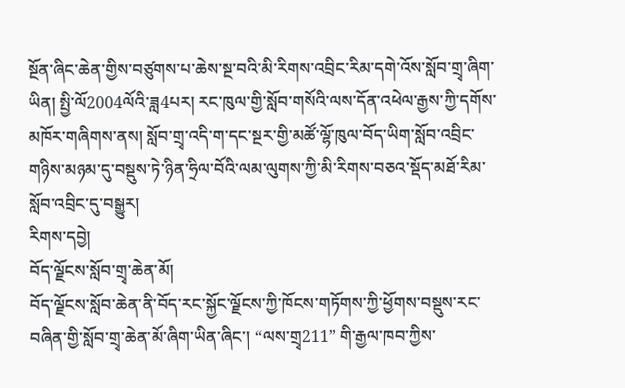སྔོན་ཞིང་ཆེན་གྱིས་བཙུགས་པ་ཆེས་སྔ་བའི་མི་རིགས་འབྲིང་རིམ་དགེ་འོས་སློབ་གྲྭ་ཞིག་ཡིན། སྤྱི་ལོ2004ལོའི་ཟླ4པར། རང་ཁུལ་གྱི་སློབ་གསོའི་ལས་དོན་འཕེལ་རྒྱས་ཀྱི་དགོས་མཁོར་གཞིགས་ནས། སློབ་གྲྭ་འདི་ག་དང་སྔར་གྱི་མཚོ་ལྷོ་ཁུལ་བོད་ཡིག་སློབ་འབྲིང་གཉིས་མཉམ་དུ་བསྡུས་ཏེ་ཉིན་ཧྲིལ་བོའི་ལམ་ལུགས་ཀྱི་མི་རིགས་བཅའ་སྡོད་མཐོ་རིམ་སློབ་འབྲིང་དུ་བསྒྱུར།
རིགས་དབྱེ།
བོད་ལྗོངས་སློབ་གྲྭ་ཆེན་མོ།
བོད་ལྗོངས་སློབ་ཆེན་ནི་བོད་རང་སྐྱོང་ལྗོངས་ཀྱི་ཁོངས་གཏོགས་ཀྱི་ཕྱོགས་བསྡུས་རང་བཞིན་གྱི་སློབ་གྲྭ་ཆེན་མོ་ཞིག་ཡིན་ཞིང་། “ལས་གྲྭ211” གི་རྒྱལ་ཁབ་ཀྱིས་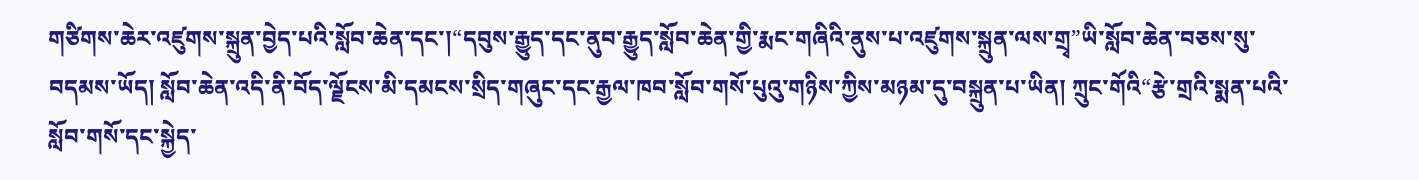གཙིགས་ཆེར་འཛུགས་སྐྲུན་བྱེད་པའི་སློབ་ཆེན་དང་།“དབུས་རྒྱུད་དང་ནུབ་རྒྱུད་སློབ་ཆེན་གྱི་རྨང་གཞིའི་ནུས་པ་འཛུགས་སྐྲུན་ལས་གྲྭ”ཡི་སློབ་ཆེན་བཅས་སུ་བདམས་ཡོད། སློབ་ཆེན་འདི་ནི་བོད་ལྗོངས་མི་དམངས་སྲིད་གཞུང་དང་རྒྱལ་ཁབ་སློབ་གསོ་པུའུ་གཉིས་ཀྱིས་མཉམ་དུ་བསྐྲུན་པ་ཡིན། ཀྲུང་གོའི“རྩེ་གྲའི་སྨན་པའི་སློབ་གསོ་དང་སྐྱེད་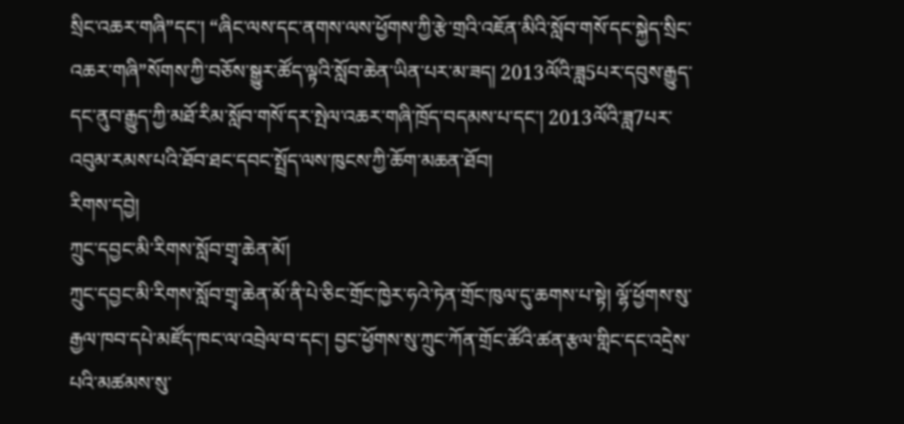སྲིང་འཆར་གཞི”དང་། “ཞིང་ལས་དང་ནགས་ལས་ཕྱོགས་ཀྱི་རྩེ་གྲའི་འཇོན་མིའི་སློབ་གསོ་དང་སྐྱེད་སྲིང་འཆར་གཞི”སོགས་ཀྱི་བཅོས་སྒྱུར་ཚོད་ལྟའི་སློབ་ཆེན་ཡིན་པར་མ་ཟད། 2013ལོའི་ཟླ5པར་དབུས་རྒྱུད་དང་ནུབ་རྒྱུད་ཀྱི་མཐོ་རིམ་སློབ་གསོ་དར་སྤེལ་འཆར་གཞི་ཁྲོད་བདམས་པ་དང་། 2013ལོའི་ཟླ7པར་འབུམ་རམས་པའི་ཐོབ་ཐང་དབང་སྤྲོད་ལས་ཁུངས་ཀྱི་ཆོག་མཆན་ཐོབ།
རིགས་དབྱེ།
ཀྲུང་དབྱང་མི་རིགས་སློབ་གྲྭ་ཆེན་མོ།
ཀྲུང་དབྱང་མི་རིགས་སློབ་གྲྭ་ཆེན་མོ་ནི་པེ་ཅིང་གྲོང་ཁྱེར་ཧའེ་ཏེན་གྲོང་ཁུལ་དུ་ཆགས་པ་སྟེ། ལྷོ་ཕྱོགས་སུ་རྒྱལ་ཁབ་དཔེ་མཛོད་ཁང་ལ་འབྲེལ་བ་དང་། བྱང་ཕྱོགས་སུ་ཀྲུང་ཀོན་གྲོང་ཚོའི་ཚན་རྩལ་གླིང་དང་འདྲེས་པའི་མཚམས་སུ་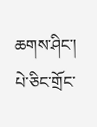ཆགས་ཤིང་། པེ་ཅིང་གྲོང་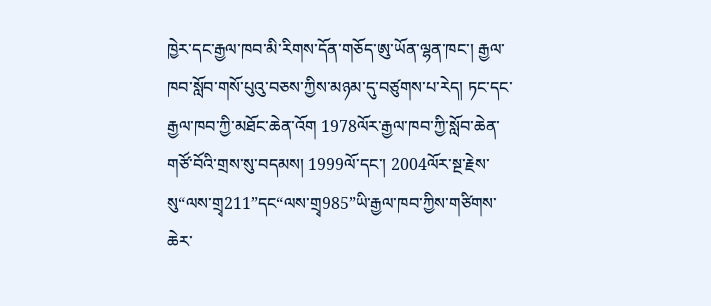ཁྱེར་དང་རྒྱལ་ཁབ་མི་རིགས་དོན་གཅོད་ཨུ་ཡོན་ལྷན་ཁང་། རྒྱལ་ཁབ་སློབ་གསོ་པུའུ་བཅས་ཀྱིས་མཉམ་དུ་བཙུགས་པ་རེད། ཏང་དང་རྒྱལ་ཁབ་ཀྱི་མཐོང་ཆེན་འོག 1978ལོར་རྒྱལ་ཁབ་ཀྱི་སློབ་ཆེན་གཙོ་བོའི་གྲས་སུ་བདམས། 1999ལོ་དང་། 2004ལོར་སྔ་རྗེས་སུ“ལས་གྲྭ211”དང“ལས་གྲྭ985”ཡི་རྒྱལ་ཁབ་ཀྱིས་གཙིགས་ཆེར་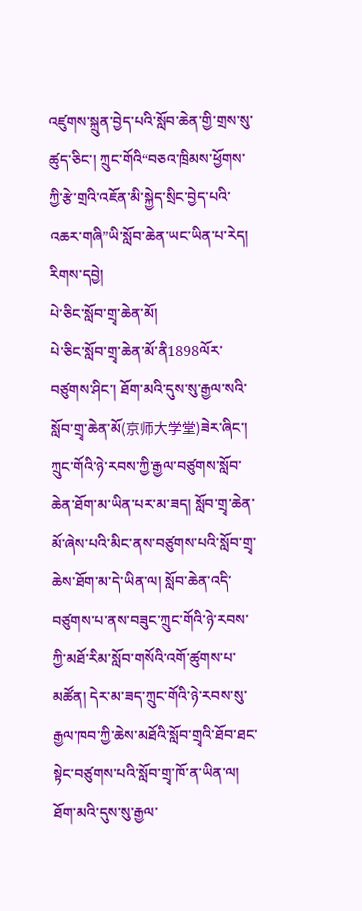འཛུགས་སྐྲུན་བྱེད་པའི་སློབ་ཆེན་གྱི་གྲས་སུ་ཚུད་ཅིང་། ཀྲུང་གོའི“བཅའ་ཁྲིམས་ཕྱོགས་ཀྱི་རྩེ་གྲའི་འཇོན་མི་སྐྱེད་སྲིང་བྱེད་པའི་འཆར་གཞི”ཡི་སློབ་ཆེན་ཡང་ཡིན་པ་རེད།
རིགས་དབྱེ།
པེ་ཅིང་སློབ་གྲྭ་ཆེན་མོ།
པེ་ཅིང་སློབ་གྲྭ་ཆེན་མོ་ནི1898ལོར་བཙུགས་ཤིང་། ཐོག་མའི་དུས་སུ་རྒྱལ་སའི་སློབ་གྲྭ་ཆེན་མོ(京师大学堂)ཟེར་ཞིང་། ཀྲུང་གོའི་ཉེ་རབས་ཀྱི་རྒྱལ་བཙུགས་སློབ་ཆེན་ཐོག་མ་ཡིན་པར་མ་ཟད། སློབ་གྲྭ་ཆེན་མོ་ཞེས་པའི་མིང་ནས་བཙུགས་པའི་སློབ་གྲྭ་ཆེས་ཐོག་མ་དེ་ཡིན་ལ། སློབ་ཆེན་འདི་བཙུགས་པ་ནས་བཟུང་ཀྲུང་གོའི་ཉེ་རབས་ཀྱི་མཐོ་རིམ་སློབ་གསོའི་འགོ་ཚུགས་པ་མཚོན། དེར་མ་ཟད་ཀྲུང་གོའི་ཉེ་རབས་སུ་རྒྱལ་ཁབ་ཀྱི་ཆེས་མཐོའི་སློབ་གྲྭའི་ཐོབ་ཐང་སྟེང་བཙུགས་པའི་སློབ་གྲྭ་ཁོ་ན་ཡིན་ལ། ཐོག་མའི་དུས་སུ་རྒྱལ་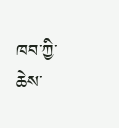ཁབ་ཀྱི་ཆེས་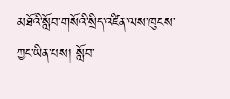མཐོའི་སློབ་གསོའི་སྲིད་འཛིན་ལས་ཁུངས་ཀྱང་ཡིན་པས། སློབ་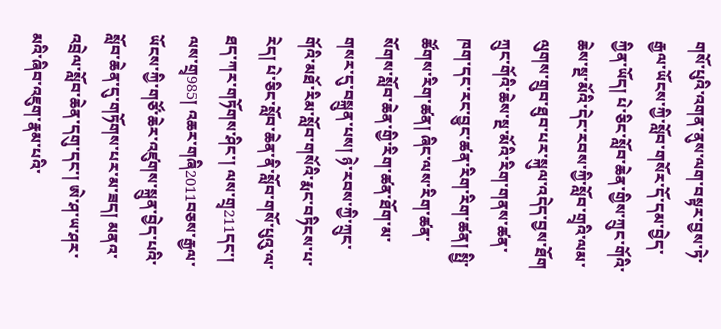གསོ་པུའི་འགན་ནུས་ལག་བསྟར་བྱས་ཏེ་རྒྱལ་ཡོངས་ཀྱི་སློབ་གསོར་དོ་དམ་བྱེད་ཀྱིན་ཡོད། པེ་ཅིང་སློབ་ཆེན་གྱིས་ཀྲུང་གོའི་ཆེས་སྔ་མོའི་དེང་རབས་ཀྱི་སློབ་གྲྭའི་ལམ་ལུགས་གྲུབ་ཐུབ་པར་སྐུལ་འདེད་བྱས་ཐོག ཀྲུང་གོའི་ཆེས་སྔ་མོའི་རིག་གནས་ཚན་ཁག་དང་རང་བྱུང་ཚན་རིག་རིག་ཚན། སྤྱི་ཚོགས་རིག་ཚན། ཞིང་ལས་རིག་ཚན་སོགས་སློབ་ཆེན་གྱི་རིག་ཚན་ཐོག་མ་གསར་དུ་བསྐྲུན་པས། ཉེ་རབས་ཀྱི་ཀྲུང་གོའི་མཐོ་རིམ་སློབ་གསོའི་རྨང་བཏིངས་པ་རེད། པེ་ཅིང་སློབ་ཆེན་ནི་སློབ་གསོ་པུའུ་ལ་ཐད་ཀར་གཏོགས་ཤིང་། ལས་གྲྭ211དང་། ལས་གྲྭ985། འཆར་གཞི2011བཅས་རྒྱལ་ཡོངས་ཀྱི་གཙོ་ཆེར་འཛུགས་སྐྲུན་བྱེད་པའི་སློབ་ཆེན་དུ་གཏོགས་པར་མ་ཟད། མནའ་འབྲེལ་སློབ་ཆེན་དགུ་དང་། ཨེ་ཤ་ཡ་ཤར་མའི་ཞིབ་འཇུག་རྣམ་པའི་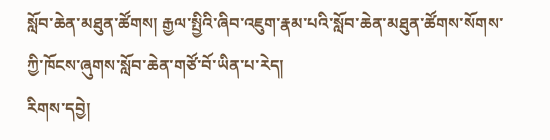སློབ་ཆེན་མཐུན་ཚོགས། རྒྱལ་སྤྱིའི་ཞིབ་འཇུག་རྣམ་པའི་སློབ་ཆེན་མཐུན་ཚོགས་སོགས་ཀྱི་ཁོངས་ཞུགས་སློབ་ཆེན་གཙོ་བོ་ཡིན་པ་རེད།
རིགས་དབྱེ།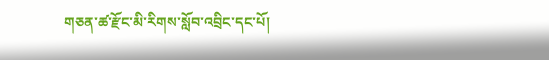གཅན་ཚ་རྫོང་མི་རིགས་སློབ་འབྲིང་དང་པོ།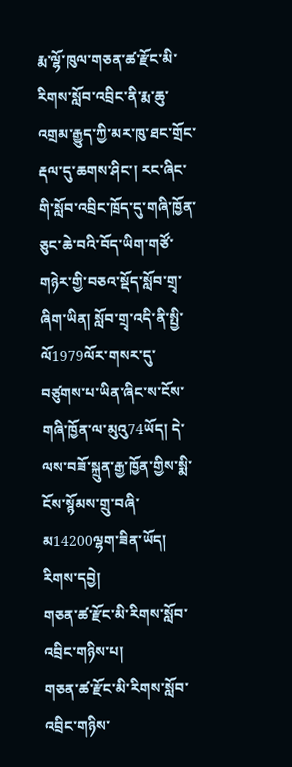རྨ་ལྷོ་ཁུལ་གཅན་ཚ་རྫོང་མི་རིགས་སློབ་འབྲིང་ནི་རྨ་ཆུ་འགྲམ་རྒྱུད་ཀྱི་མར་ཁུ་ཐང་གྲོང་རྡལ་དུ་ཆགས་ཤིང་། རང་ཞིང་གི་སློབ་འབྲིང་ཁྲོད་དུ་གཞི་ཁྱོན་ཅུང་ཆེ་བའི་བོད་ཡིག་གཙོ་གཉེར་གྱི་བཅའ་སྡོད་སློབ་གྲྭ་ཞིག་ཡིན། སློབ་གྲྭ་འདི་ནི་སྤྱི་ལོ1979ལོར་གསར་དུ་བཙུགས་པ་ཡིན་ཞིང་ས་ངོས་གཞི་ཁྱོན་ལ་མུའུ74ཡོད། དེ་ལས་བཟོ་སྐྲུན་རྒྱ་ཁྱོན་གྱིས་སྨི་ངོས་སྙོམས་གྲུ་བཞི་མ14200ལྷག་ཟིན་ཡོད།
རིགས་དབྱེ།
གཅན་ཚ་རྫོང་མི་རིགས་སློབ་འབྲིང་གཉིས་པ།
གཅན་ཚ་རྫོང་མི་རིགས་སློབ་འབྲིང་གཉིས་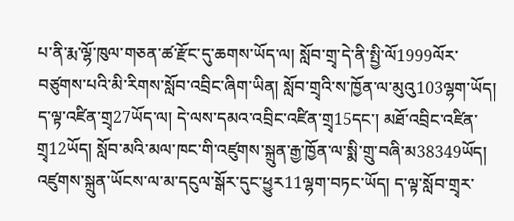པ་ནི་རྨ་ལྷོ་ཁུལ་གཅན་ཚ་རྫོང་དུ་ཆགས་ཡོད་ལ། སློབ་གྲྭ་དེ་ནི་སྤྱི་ལོ1999ལོར་བཙུགས་པའི་མི་རིགས་སློབ་འབྲིང་ཞིག་ཡིན། སློབ་གྲྭའི་ས་ཁྱོན་ལ་མུའུ103ལྷག་ཡོད། ད་ལྟ་འཛིན་གྲྭ27ཡོད་ལ། དེ་ལས་དམའ་འབྲིང་འཛིན་གྲྭ15དང་། མཐོ་འབྲིང་འཛིན་གྲྭ12ཡོད། སློབ་མའི་མལ་ཁང་གི་འཛུགས་སྐྲུན་རྒྱ་ཁྱོན་ལ་སྨི་གྲུ་བཞི་མ38349ཡོད། འཛུགས་སྐྲུན་ཡོངས་ལ་མ་དངུལ་སྒོར་དུང་ཕྱུར11ལྷག་བཏང་ཡོད། ད་ལྟ་སློབ་གྲྭར་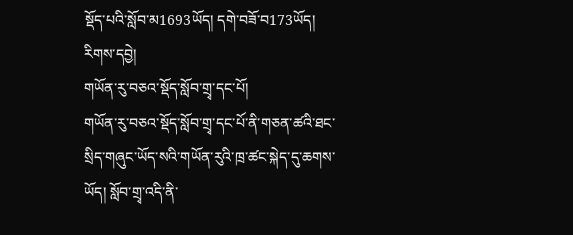སྡོད་པའི་སློབ་མ1693ཡོད། དགེ་བཟོ་བ173ཡོད།
རིགས་དབྱེ།
གཡོན་རུ་བཅའ་སྡོད་སློབ་གྲྭ་དང་པོ།
གཡོན་རུ་བཅའ་སྡོད་སློབ་གྲྭ་དང་པོ་ནི་གཅན་ཚའི་ཐང་སྲིད་གཞུང་ཡོད་སའི་གཡོན་རུའི་ཁྲ་ཚང་སྐེད་དུ་ཆགས་ཡོད། སློབ་གྲྭ་འདི་ནི་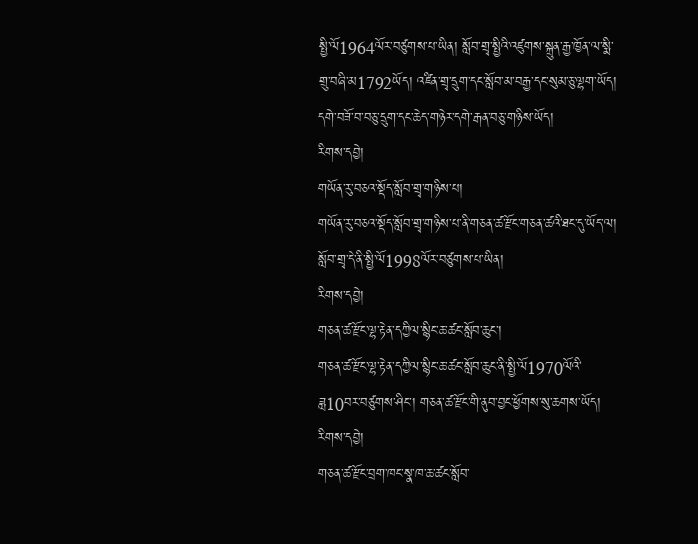སྤྱི་ལོ1964ལོར་བཙུགས་པ་ཡིན། སློབ་གྲྭ་སྤྱིའི་འཛུགས་སྐྲུན་རྒྱ་ཁྱོན་ལ་སྨི་གྲུ་བཞི་མ1792ཡོད། འཛིན་གྲྭ་དྲུག་དང་སློབ་མ་བརྒྱ་དང་སུམ་ཅུ་ལྷག་ཡོད། དགེ་བཟོ་བ་བཅུ་དྲུག་དང་ཆེད་གཉེར་དགེ་རྒན་བཅུ་གཉིས་ཡོད།
རིགས་དབྱེ།
གཡོན་རུ་བཅའ་སྡོད་སློབ་གྲྭ་གཉིས་པ།
གཡོན་རུ་བཅའ་སྡོད་སློབ་གྲྭ་གཉིས་པ་ནི་གཅན་ཚ་རྫོང་གཅན་ཚའི་ཐང་དུ་ཡོད་ལ། སློབ་གྲྭ་དེ་ནི་སྤྱི་ལོ1998ལོར་བཙུགས་པ་ཡིན།
རིགས་དབྱེ།
གཅན་ཚ་རྫོང་ལྷ་རྟེན་དཀྱིལ་སྙིང་ཆ་ཚང་སློབ་ཆུང་།
གཅན་ཚ་རྫོང་ལྷ་རྟེན་དཀྱིལ་སྙིང་ཆ་ཚང་སློབ་ཆུང་ནི་སྤྱི་ལོ1970ལོའི་ཟླ10བར་བཙུགས་ཤིང་། གཅན་ཚ་རྫོང་གི་ནུབ་བྱང་ཕྱོགས་སུ་ཆགས་ཡོད།
རིགས་དབྱེ།
གཅན་ཚ་རྫོང་བྲག་ཁང་སྣ་ཁ་ཆ་ཚང་སློབ་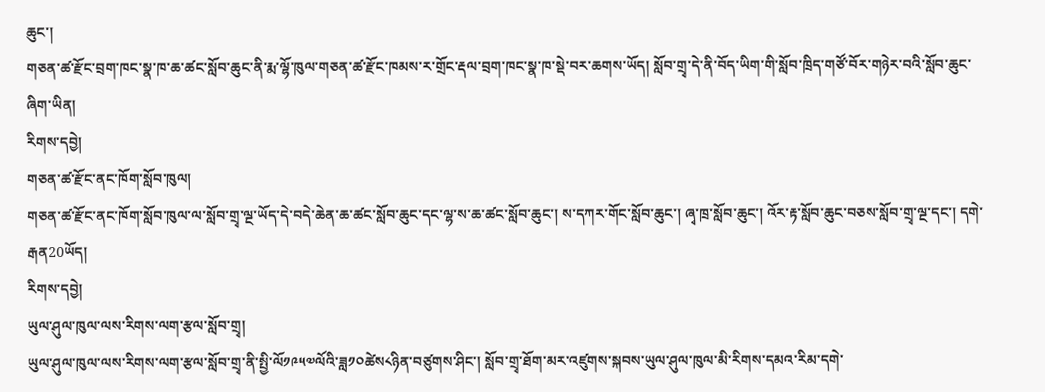ཆུང་།
གཅན་ཚ་རྫོང་བྲག་ཁང་སྣ་ཁ་ཆ་ཚང་སློབ་ཆུང་ནི་རྨ་ལྷོ་ཁུལ་གཅན་ཚ་རྫོང་ཁམས་ར་གྲོང་རྡལ་བྲག་ཁང་སྣ་ཁ་སྡེ་བར་ཆགས་ཡོད། སློབ་གྲྭ་དེ་ནི་བོད་ཡིག་གི་སློབ་ཁྲིད་གཙོ་བོར་གཉེར་བའི་སློབ་ཆུང་ཞིག་ཡིན།
རིགས་དབྱེ།
གཅན་ཚ་རྫོང་ནང་ཁོག་སློབ་ཁུལ།
གཅན་ཚ་རྫོང་ནང་ཁོག་སློབ་ཁུལ་ལ་སློབ་གྲྭ་ལྔ་ཡོད་དེ་བདེ་ཆེན་ཆ་ཚང་སློབ་ཆུང་དང་ལྷ་ས་ཆ་ཚང་སློབ་ཆུང་། ས་དཀར་གོང་སློབ་ཆུང་། ཞྭ་ཁྲ་སློབ་ཆུང་། འོར་རྟ་སློབ་ཆུང་བཅས་སློབ་གྲྭ་ལྔ་དང་། དགེ་རྒན20ཡོད།
རིགས་དབྱེ།
ཡུལ་ཤུལ་ཁུལ་ལས་རིགས་ལག་རྩལ་སློབ་གྲྭ།
ཡུལ་ཤུལ་ཁུལ་ལས་རིགས་ལག་རྩལ་སློབ་གྲྭ་ནི་སྤྱི་ལོ༡༩༥༧ལོའི་ཟླ༡༠ཚེས༨ཉིན་བཙུགས་ཤིང་། སློབ་གྲྭ་ཐོག་མར་འཛུགས་སྐབས་ཡུལ་ཤུལ་ཁུལ་མི་རིགས་དམའ་རིམ་དགེ་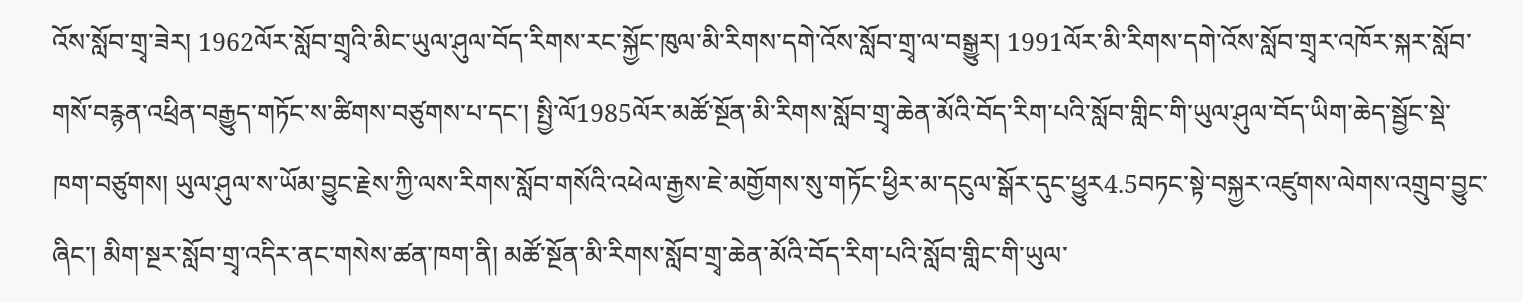འོས་སློབ་གྲྭ་ཟེར། 1962ལོར་སློབ་གྲྭའི་མིང་ཡུལ་ཤུལ་བོད་རིགས་རང་སྐྱོང་ཁུལ་མི་རིགས་དགེ་འོས་སློབ་གྲྭ་ལ་བསྒྱུར། 1991ལོར་མི་རིགས་དགེ་འོས་སློབ་གྲྭར་འཁོར་སྐར་སློབ་གསོ་བརྙན་འཕྲིན་བརྒྱུད་གཏོང་ས་ཚིགས་བཙུགས་པ་དང་། སྤྱི་ལོ1985ལོར་མཚོ་སྔོན་མི་རིགས་སློབ་གྲྭ་ཆེན་མོའི་བོད་རིག་པའི་སློབ་གླིང་གི་ཡུལ་ཤུལ་བོད་ཡིག་ཆེད་སྦྱོང་སྡེ་ཁག་བཙུགས། ཡུལ་ཤུལ་ས་ཡོམ་བྱུང་རྗེས་ཀྱི་ལས་རིགས་སློབ་གསོའི་འཕེལ་རྒྱས་ཇེ་མགྱོགས་སུ་གཏོང་ཕྱིར་མ་དངུལ་སྒོར་དུང་ཕྱུར4.5བཏང་སྟེ་བསྐྱར་འཛུགས་ལེགས་འགྲུབ་བྱུང་ཞིང་། མིག་སྔར་སློབ་གྲྭ་འདིར་ནང་གསེས་ཚན་ཁག་ནི། མཚོ་སྔོན་མི་རིགས་སློབ་གྲྭ་ཆེན་མོའི་བོད་རིག་པའི་སློབ་གླིང་གི་ཡུལ་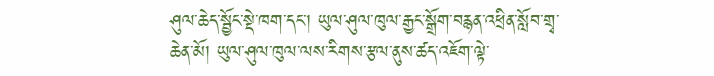ཤུལ་ཆེད་སྦྱོང་སྡེ་ཁག་དང་། ཡུལ་ཤུལ་ཁུལ་རྒྱང་སྒྲོག་བརྙན་འཕྲིན་སློབ་གྲྭ་ཆེན་མོ། ཡུལ་ཤུལ་ཁུལ་ལས་རིགས་རྩལ་ནུས་ཚད་འཇོག་ལྟེ་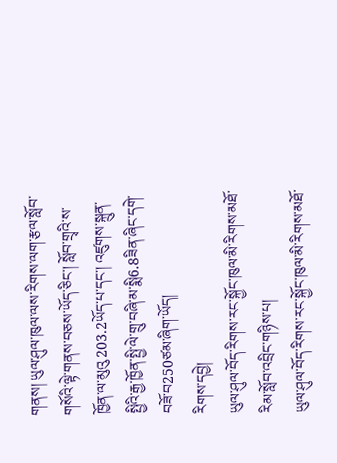གནས། ཡུལ་ཤུལ་ཁུལ་ལས་རིགས་ལག་རྩལ་སློབ་གསོའི་ལྟེ་གནས་བཅས་ཡོད་ཅིང་། སློབ་གྲྭའི་ས་ཁྱོན་ལ་མུའུ203.2ཡོད་པ་དང་། འཛུགས་སྐྲུན་སྤྱིའི་རྒྱ་ཁྱོན་སྤྱི་ལེ་གྲུ་བཞི་མ་སྨི6.8ཟིན་ཞིང་དགེ་བཟོ་བ250ཙམ་ཞིག་ཡོད།
རིགས་དབྱེ།
ཡུལ་ཤུལ་བོད་རིགས་རང་སྐྱོང་ཁུལ་མི་རིགས་མཐོ་རིམ་སློབ་འབྲིང་གཉིས་པ།
ཡུལ་ཤུལ་བོད་རིགས་རང་སྐྱོང་ཁུལ་མི་རིགས་མཐོ་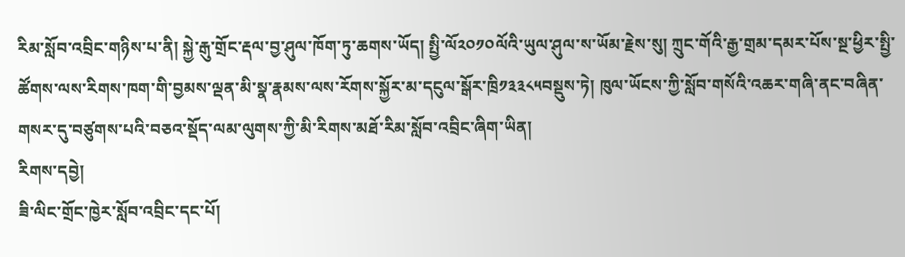རིམ་སློབ་འབྲིང་གཉིས་པ་ནི། སྐྱེ་རྒུ་གྲོང་རྡལ་བྱ་ཤུལ་ཁོག་ཏུ་ཆགས་ཡོད། སྤྱི་ལོ༢༠༡༠ལོའི་ཡུལ་ཤུལ་ས་ཡོམ་རྗེས་སུ། ཀྲུང་གོའི་རྒྱ་གྲམ་དམར་པོས་སྔ་ཕྱིར་སྤྱི་ཚོགས་ལས་རིགས་ཁག་གི་བྱམས་ལྡན་མི་སྣ་རྣམས་ལས་རོགས་སྐྱོར་མ་དངུལ་སྒོར་ཁྲི༡༣༣༨༥བསྡུས་ཏེ། ཁུལ་ཡོངས་ཀྱི་སློབ་གསོའི་འཆར་གཞི་ནང་བཞིན་གསར་དུ་བཙུགས་པའི་བཅའ་སྡོད་ལམ་ལུགས་ཀྱི་མི་རིགས་མཐོ་རིམ་སློབ་འབྲིང་ཞིག་ཡིན།
རིགས་དབྱེ།
ཟི་ལིང་གྲོང་ཁྱེར་སློབ་འབྲིང་དང་པོ།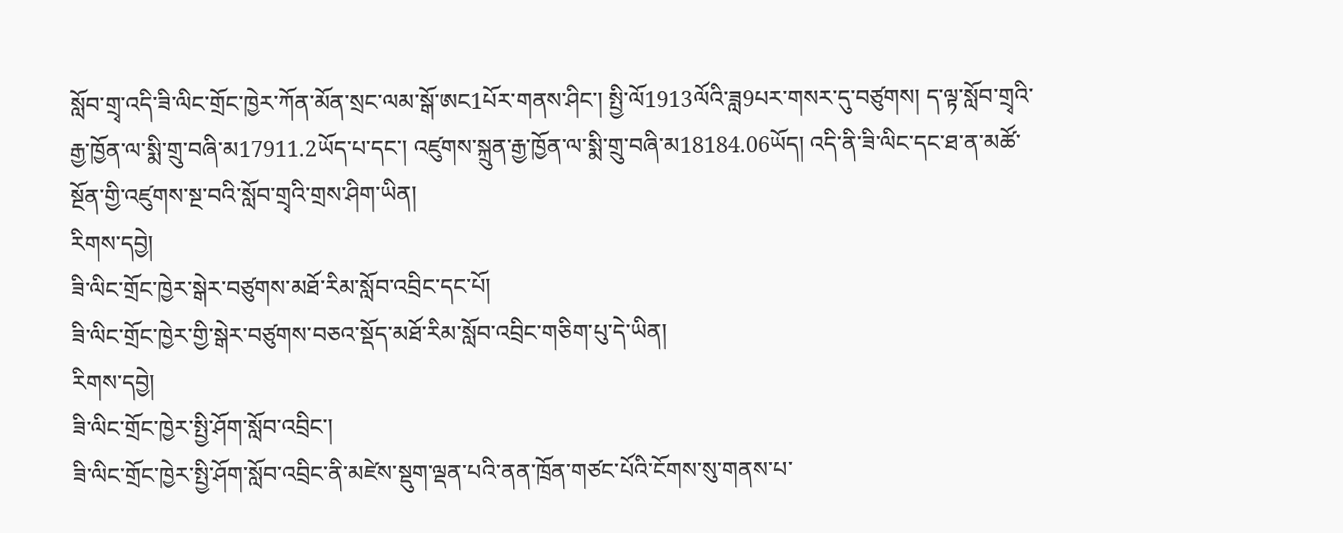སློབ་གྲྭ་འདི་ཟི་ལིང་གྲོང་ཁྱེར་ཀོན་མོན་སྲང་ལམ་སྒོ་ཨང1པོར་གནས་ཤིང་། སྤྱི་ལོ1913ལོའི་ཟླ9པར་གསར་དུ་བཙུགས། ད་ལྟ་སློབ་གྲྭའི་རྒྱ་ཁྱོན་ལ་སྨི་གྲུ་བཞི་མ17911.2ཡོད་པ་དང་། འཛུགས་སྐྲུན་རྒྱ་ཁྱོན་ལ་སྨི་གྲུ་བཞི་མ18184.06ཡོད། འདི་ནི་ཟི་ལིང་དང་ཐ་ན་མཚོ་སྔོན་གྱི་འཛུགས་སྔ་བའི་སློབ་གྲྭའི་གྲས་ཤིག་ཡིན།
རིགས་དབྱེ།
ཟི་ལིང་གྲོང་ཁྱེར་སྒེར་བཙུགས་མཐོ་རིམ་སློབ་འབྲིང་དང་པོ།
ཟི་ལིང་གྲོང་ཁྱེར་གྱི་སྒེར་བཙུགས་བཅའ་སྡོད་མཐོ་རིམ་སློབ་འབྲིང་གཅིག་པུ་དེ་ཡིན།
རིགས་དབྱེ།
ཟི་ལིང་གྲོང་ཁྱེར་སྤྱི་ཤོག་སློབ་འབྲིང་།
ཟི་ལིང་གྲོང་ཁྱེར་སྤྱི་ཤོག་སློབ་འབྲིང་ནི་མཛེས་སྡུག་ལྡན་པའི་ནན་ཁྲོན་གཙང་པོའི་ངོགས་སུ་གནས་པ་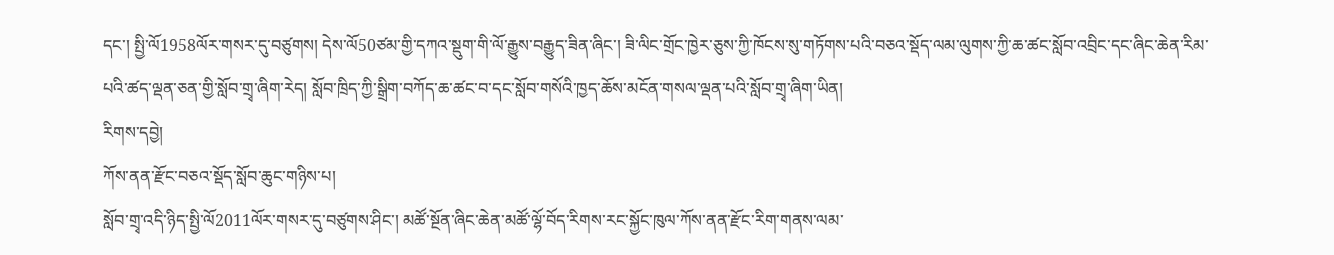དང་། སྤྱི་ལོ1958ལོར་གསར་དུ་བཙུགས། དེས་ལོ50ཙམ་གྱི་དཀའ་སྡུག་གི་ལོ་རྒྱུས་བརྒྱུད་ཟིན་ཞིང་། ཟི་ལིང་གྲོང་ཁྱེར་ཅུས་ཀྱི་ཁོངས་སུ་གཏོགས་པའི་བཅའ་སྡོད་ལམ་ལུགས་ཀྱི་ཆ་ཚང་སློབ་འབྲིང་དང་ཞིང་ཆེན་རིམ་པའི་ཚད་ལྡན་ཅན་གྱི་སློབ་གྲྭ་ཞིག་རེད། སློབ་ཁྲིད་ཀྱི་སྒྲིག་བཀོད་ཆ་ཚང་བ་དང་སློབ་གསོའི་ཁྱད་ཆོས་མངོན་གསལ་ལྡན་པའི་སློབ་གྲྭ་ཞིག་ཡིན།
རིགས་དབྱེ།
ཀོས་ནན་རྫོང་བཅའ་སྡོད་སློབ་ཆུང་གཉིས་པ།
སློབ་གྲྭ་འདི་ཉིད་སྤྱི་ལོ2011ལོར་གསར་དུ་བཙུགས་ཤིང་། མཚོ་སྔོན་ཞིང་ཆེན་མཚོ་ལྷོ་བོད་རིགས་རང་སྐྱོང་ཁུལ་ཀོས་ནན་རྫོང་རིག་གནས་ལམ་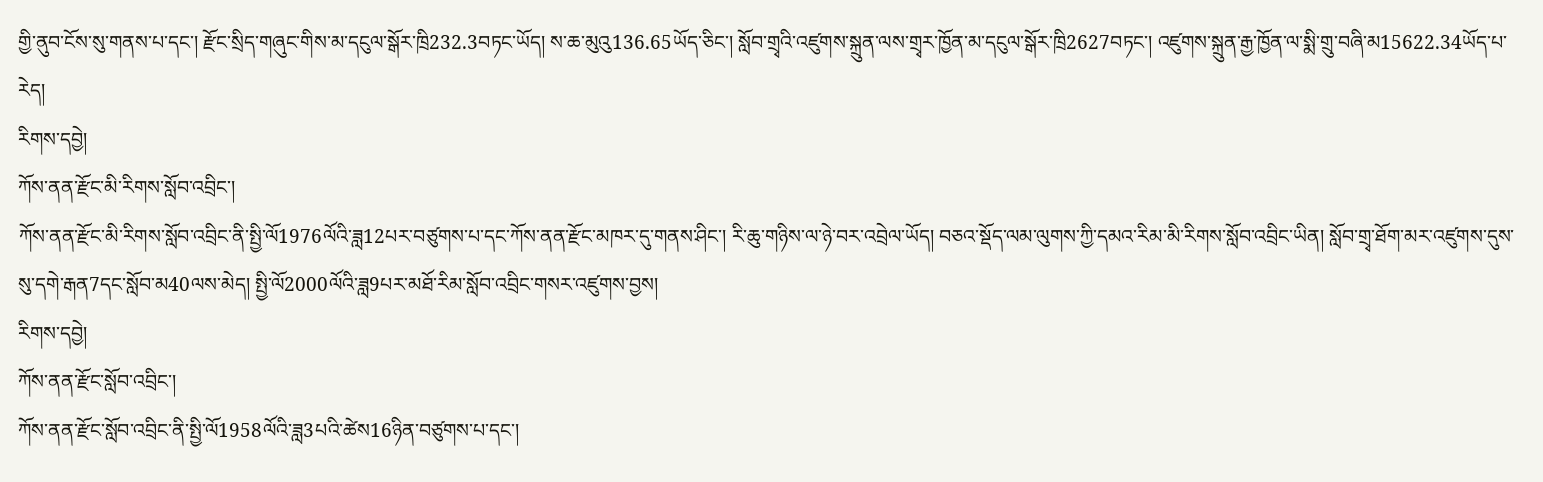གྱི་ནུབ་ངོས་སུ་གནས་པ་དང་། རྫོང་སྲིད་གཞུང་གིས་མ་དངུལ་སྒོར་ཁྲི232.3བཏང་ཡོད། ས་ཆ་མུའུ136.65ཡོད་ཅིང་། སློབ་གྲྭའི་འཛུགས་སྐྲུན་ལས་གྲྭར་ཁྱོན་མ་དངུལ་སྒོར་ཁྲི2627བཏང་། འཛུགས་སྐྲུན་རྒྱ་ཁྱོན་ལ་སྨི་གྲུ་བཞི་མ15622.34ཡོད་པ་རེད།
རིགས་དབྱེ།
ཀོས་ནན་རྫོང་མི་རིགས་སློབ་འབྲིང་།
ཀོས་ནན་རྫོང་མི་རིགས་སློབ་འབྲིང་ནི་སྤྱི་ལོ1976ལོའི་ཟླ12པར་བཙུགས་པ་དང་ཀོས་ནན་རྫོང་མཁར་དུ་གནས་ཤིང་། རི་ཆུ་གཉིས་ལ་ཉེ་བར་འབྲེལ་ཡོད། བཅའ་སྡོད་ལམ་ལུགས་ཀྱི་དམའ་རིམ་མི་རིགས་སློབ་འབྲིང་ཡིན། སློབ་གྲྭ་ཐོག་མར་འཛུགས་དུས་སུ་དགེ་རྒན7དང་སློབ་མ40ལས་མེད། སྤྱི་ལོ2000ལོའི་ཟླ9པར་མཐོ་རིམ་སློབ་འབྲིང་གསར་འཛུགས་བྱས།
རིགས་དབྱེ།
ཀོས་ནན་རྫོང་སློབ་འབྲིང་།
ཀོས་ནན་རྫོང་སློབ་འབྲིང་ནི་སྤྱི་ལོ1958ལོའི་ཟླ3པའི་ཚེས16ཉིན་བཙུགས་པ་དང་།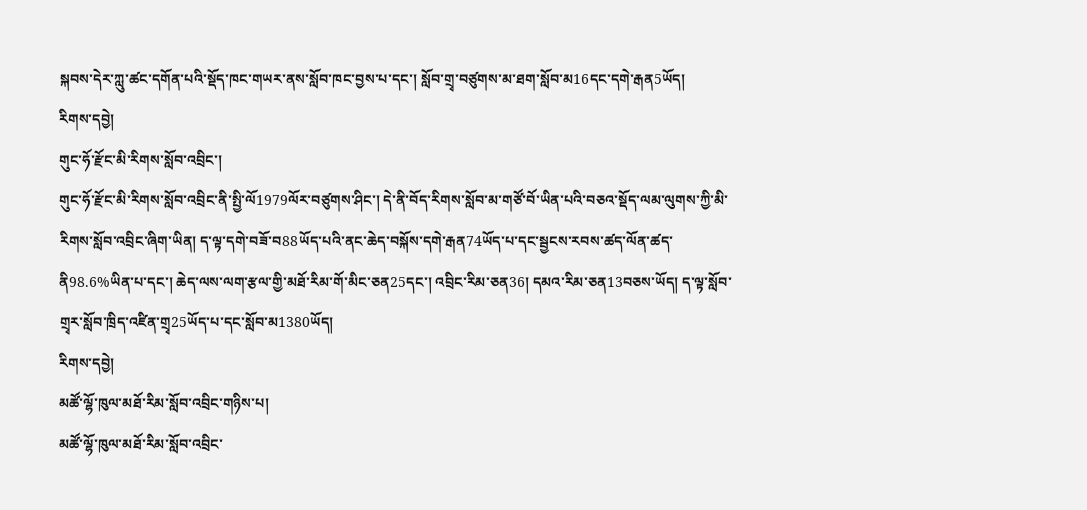སྐབས་དེར་ཀླུ་ཚང་དགོན་པའི་སྡོད་ཁང་གཡར་ནས་སློབ་ཁང་བྱས་པ་དང་། སློབ་གྲྭ་བཙུགས་མ་ཐག་སློབ་མ16དང་དགེ་རྒན5ཡོད།
རིགས་དབྱེ།
གུང་ཧོ་རྫོང་མི་རིགས་སློབ་འབྲིང་།
གུང་ཧོ་རྫོང་མི་རིགས་སློབ་འབྲིང་ནི་སྤྱི་ལོ1979ལོར་བཙུགས་ཤིང་། དེ་ནི་བོད་རིགས་སློབ་མ་གཙོ་བོ་ཡིན་པའི་བཅའ་སྡོད་ལམ་ལུགས་ཀྱི་མི་རིགས་སློབ་འབྲིང་ཞིག་ཡིན། ད་ལྟ་དགེ་བཟོ་བ88ཡོད་པའི་ནང་ཆེད་བསྐོས་དགེ་རྒན74ཡོད་པ་དང་སྦྱངས་རབས་ཚད་ལོན་ཚད་ནི98.6%ཡིན་པ་དང་། ཆེད་ལས་ལག་རྩལ་གྱི་མཐོ་རིམ་གོ་མིང་ཅན25དང་། འབྲིང་རིམ་ཅན36། དམའ་རིམ་ཅན13བཅས་ཡོད། ད་ལྟ་སློབ་གྲྭར་སློབ་ཁྲིད་འཛིན་གྲྭ25ཡོད་པ་དང་སློབ་མ1380ཡོད།
རིགས་དབྱེ།
མཚོ་ལྷོ་ཁུལ་མཐོ་རིམ་སློབ་འབྲིང་གཉིས་པ།
མཚོ་ལྷོ་ཁུལ་མཐོ་རིམ་སློབ་འབྲིང་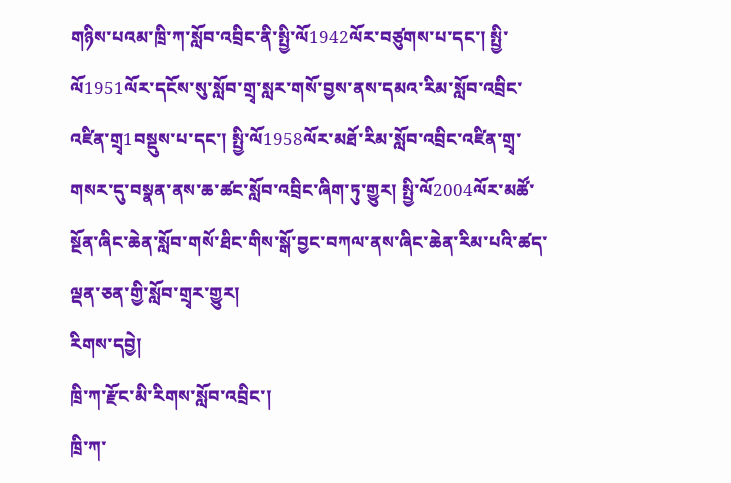གཉིས་པའམ་ཁྲི་ཀ་སློབ་འབྲིང་ནི་སྤྱི་ལོ1942ལོར་བཙུགས་པ་དང་། སྤྱི་ལོ1951ལོར་དངོས་སུ་སློབ་གྲྭ་སླར་གསོ་བྱས་ནས་དམའ་རིམ་སློབ་འབྲིང་འཛིན་གྲྭ1བསྡུས་པ་དང་། སྤྱི་ལོ1958ལོར་མཐོ་རིམ་སློབ་འབྲིང་འཛིན་གྲྭ་གསར་དུ་བསྣན་ནས་ཆ་ཚང་སློབ་འབྲིང་ཞིག་ཏུ་གྱུར། སྤྱི་ལོ2004ལོར་མཚོ་སྔོན་ཞིང་ཆེན་སློབ་གསོ་ཐིང་གིས་སྒོ་བྱང་བཀལ་ནས་ཞིང་ཆེན་རིམ་པའི་ཚད་ལྡན་ཅན་གྱི་སློབ་གྲྭར་གྱུར།
རིགས་དབྱེ།
ཁྲི་ཀ་རྫོང་མི་རིགས་སློབ་འབྲིང་།
ཁྲི་ཀ་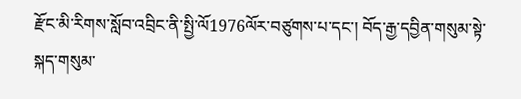རྫོང་མི་རིགས་སློབ་འབྲིང་ནི་སྤྱི་ལོ1976ལོར་བཙུགས་པ་དང་། བོད་རྒྱ་དབྱིན་གསུམ་སྟེ་སྐད་གསུམ་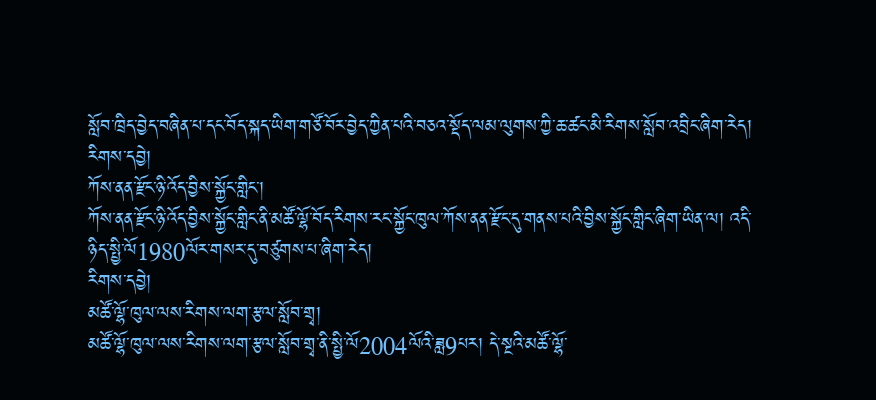སློབ་ཁྲིད་བྱེད་བཞིན་པ་དང་བོད་སྐད་ཡིག་གཙོ་བོར་བྱེད་ཀྱིན་པའི་བཅའ་སྡོད་ལམ་ལུགས་ཀྱི་ཆ་ཚང་མི་རིགས་སློབ་འབྲིང་ཞིག་རེད།
རིགས་དབྱེ།
ཀོས་ནན་རྫོང་ཉི་འོད་བྱིས་སྐྱོང་གླིང་།
ཀོས་ནན་རྫོང་ཉི་འོད་བྱིས་སྐྱོང་གླིང་ནི་མཚོ་ལྷོ་བོད་རིགས་རང་སྐྱོང་ཁུལ་ཀོས་ནན་རྫོང་དུ་གནས་པའི་བྱིས་སྐྱོང་གླིང་ཞིག་ཡིན་ལ། འདི་ཉིད་སྤྱི་ལོ1980ལོར་གསར་དུ་བཙུགས་པ་ཞིག་རེད།
རིགས་དབྱེ།
མཚོ་ལྷོ་ཁུལ་ལས་རིགས་ལག་རྩལ་སློབ་གྲྭ།
མཚོ་ལྷོ་ཁུལ་ལས་རིགས་ལག་རྩལ་སློབ་གྲྭ་ནི་སྤྱི་ལོ2004ལོའི་ཟླ9པར། དེ་སྔའི་མཚོ་ལྷོ་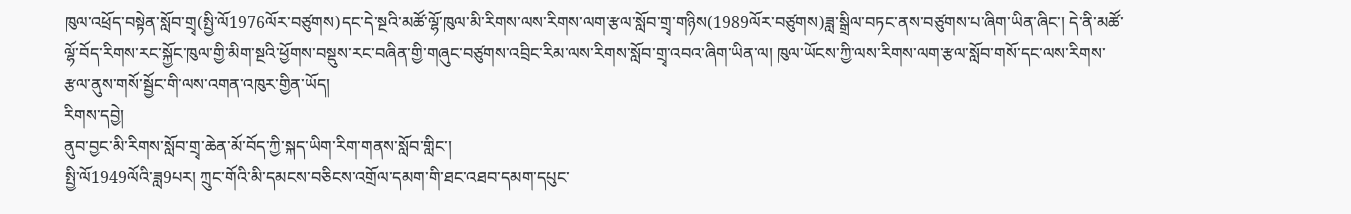ཁུལ་འཕྲོད་བསྟེན་སློབ་གྲྭ(སྤྱི་ལོ1976ལོར་བཙུགས)དང་དེ་སྔའི་མཚོ་ལྷོ་ཁུལ་མི་རིགས་ལས་རིགས་ལག་རྩལ་སློབ་གྲྭ་གཉིས(1989ལོར་བཙུགས)ཟླ་སྒྲིལ་བཏང་ནས་བཙུགས་པ་ཞིག་ཡིན་ཞིང་། དེ་ནི་མཚོ་ལྷོ་བོད་རིགས་རང་སྐྱོང་ཁུལ་གྱི་མིག་སྔའི་ཕྱོགས་བསྡུས་རང་བཞིན་གྱི་གཞུང་བཙུགས་འབྲིང་རིམ་ལས་རིགས་སློབ་གྲྭ་འབའ་ཞིག་ཡིན་ལ། ཁུལ་ཡོངས་ཀྱི་ལས་རིགས་ལག་རྩལ་སློབ་གསོ་དང་ལས་རིགས་རྩལ་ནུས་གསོ་སྦྱོང་གི་ལས་འགན་འཁུར་གྱིན་ཡོད།
རིགས་དབྱེ།
ནུབ་བྱང་མི་རིགས་སློབ་གྲྭ་ཆེན་མོ་བོད་ཀྱི་སྐད་ཡིག་རིག་གནས་སློབ་གླིང་།
སྤྱི་ལོ1949ལོའི་ཟླ9པར། ཀྲུང་གོའི་མི་དམངས་བཅིངས་འགྲོལ་དམག་གི་ཐང་འཐབ་དམག་དཔུང་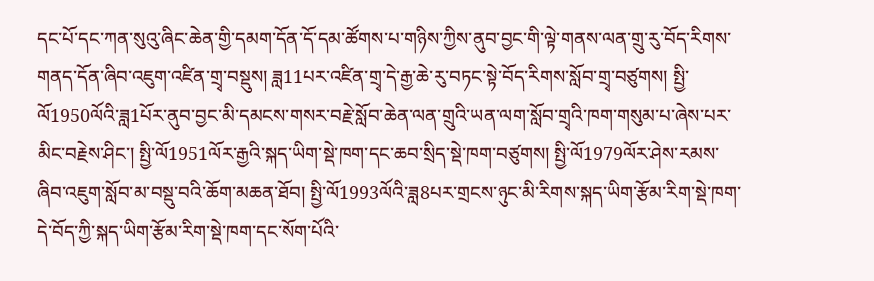དང་པོ་དང་ཀན་སུའུ་ཞིང་ཆེན་གྱི་དམག་དོན་དོ་དམ་ཚོགས་པ་གཉིས་ཀྱིས་ནུབ་བྱང་གི་ལྟེ་གནས་ལན་གྲུ་རུ་བོད་རིགས་གནད་དོན་ཞིབ་འཇུག་འཛིན་གྲྭ་བསྡུས། ཟླ11པར་འཛིན་གྲྭ་དེ་རྒྱ་ཆེ་རུ་བཏང་སྟེ་བོད་རིགས་སློབ་གྲྭ་བཙུགས། སྤྱི་ལོ1950ལོའི་ཟླ1པོར་ནུབ་བྱང་མི་དམངས་གསར་བརྗེ་སློབ་ཆེན་ལན་གྲུའི་ཡན་ལག་སློབ་གྲྭའི་ཁག་གསུམ་པ་ཞེས་པར་མིང་བརྗེས་ཤིང་། སྤྱི་ལོ1951ལོར་རྒྱའི་སྐད་ཡིག་སྡེ་ཁག་དང་ཆབ་སྲིད་སྡེ་ཁག་བཙུགས། སྤྱི་ལོ1979ལོར་ཤེས་རམས་ཞིབ་འཇུག་སློབ་མ་བསྡུ་བའི་ཆོག་མཆན་ཐོབ། སྤྱི་ལོ1993ལོའི་ཟླ8པར་གྲངས་ཉུང་མི་རིགས་སྐད་ཡིག་རྩོམ་རིག་སྡེ་ཁག་དེ་བོད་ཀྱི་སྐད་ཡིག་རྩོམ་རིག་སྡེ་ཁག་དང་སོག་པོའི་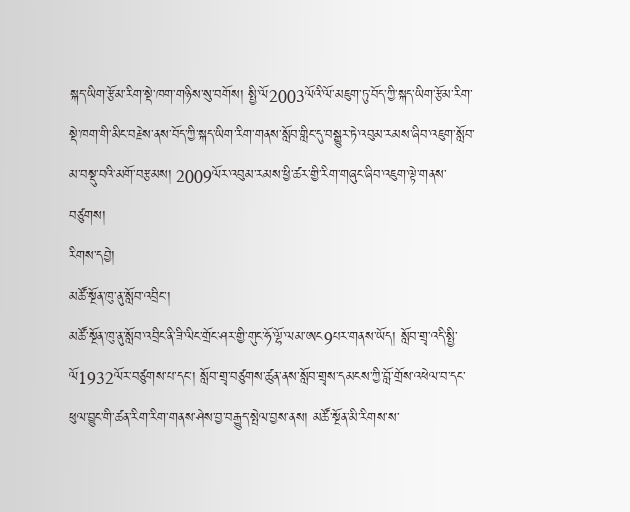སྐད་ཡིག་རྩོམ་རིག་སྡེ་ཁག་གཉིས་སུ་བགོས། སྤྱི་ལོ2003ལོའི་ལོ་མཇུག་ཏུ་བོད་ཀྱི་སྐད་ཡིག་རྩོམ་རིག་སྡེ་ཁག་གི་མིང་བརྗེས་ནས་བོད་ཀྱི་སྐད་ཡིག་རིག་གནས་སློབ་གླིང་དུ་བསྒྱུར་ཏེ་འབུམ་རམས་ཞིབ་འཇུག་སློབ་མ་བསྡུ་བའི་མགོ་བརྩམས། 2009ལོར་འབུམ་རམས་ཕྱི་ཚར་གྱི་རིག་གཞུང་ཞིབ་འཇུག་ལྟེ་གནས་བཙུགས།
རིགས་དབྱེ།
མཚོ་སྔོན་ཁུ་ནུ་སློབ་འབྲིང་།
མཚོ་སྔོན་ཁུ་ནུ་སློབ་འབྲིང་ནི་ཟི་ལིང་གྲོང་ཤར་གྱི་གུང་ཧོ་ལྷོ་ལམ་ཨང9པར་གནས་ཡོད། སློབ་གྲྭ་འདི་སྤྱི་ལོ1932ལོར་བཙུགས་པ་དང་། སློབ་གྲྭ་བཙུགས་ཚུན་ནས་སློབ་གྲྭས་དམངས་ཀྱི་བློ་གྲོས་འཕེལ་བ་དང་ཕུལ་བྱུང་གི་ཚན་རིག་རིག་གནས་ཤེས་བྱ་བརྒྱུད་སྤེལ་བྱས་ནས། མཚོ་སྔོན་མི་རིགས་ས་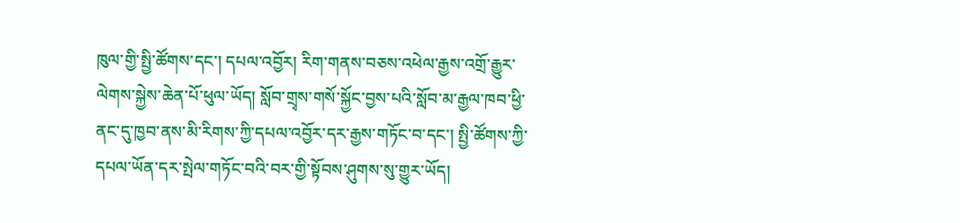ཁུལ་གྱི་སྤྱི་ཚོགས་དང་། དཔལ་འབྱོར། རིག་གནས་བཅས་འཕེལ་རྒྱས་འགྲོ་རྒྱུར་ལེགས་སྐྱེས་ཆེན་པོ་ཕུལ་ཡོད། སློབ་གྲྭས་གསོ་སྐྱོང་བྱས་པའི་སློབ་མ་རྒྱལ་ཁབ་ཕྱི་ནང་དུ་ཁྱབ་ནས་མི་རིགས་ཀྱི་དཔལ་འབྱོར་དར་རྒྱས་གཏོང་བ་དང་། སྤྱི་ཚོགས་ཀྱི་དཔལ་ཡོན་དར་སྤེལ་གཏོང་བའི་བར་གྱི་སྟོབས་ཤུགས་སུ་གྱུར་ཡོད།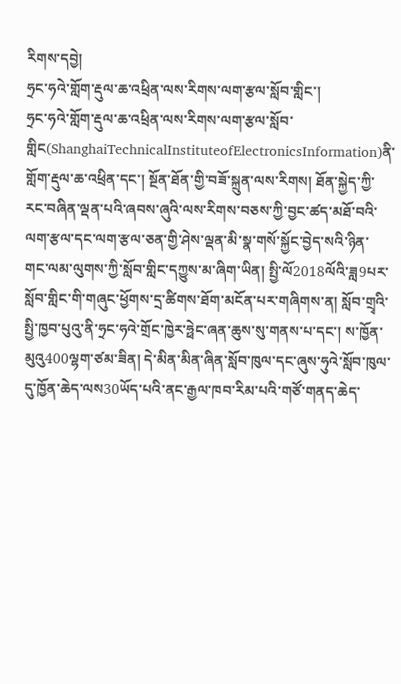རིགས་དབྱེ།
ཧྲང་ཧའེ་གློག་རྡུལ་ཆ་འཕྲིན་ལས་རིགས་ལག་རྩལ་སློབ་གླིང་།
ཧྲང་ཧའེ་གློག་རྡུལ་ཆ་འཕྲིན་ལས་རིགས་ལག་རྩལ་སློབ་གླིང(ShanghaiTechnicalInstituteofElectronicsInformation)ནི་གློག་རྡུལ་ཆ་འཕྲིན་དང་། སྔོན་ཐོན་གྱི་བཟོ་སྐྲུན་ལས་རིགས། ཐོན་སྐྱེད་ཀྱི་རང་བཞིན་ལྡན་པའི་ཞབས་ཞུའི་ལས་རིགས་བཅས་ཀྱི་བྱང་ཚད་མཐོ་བའི་ལག་རྩལ་དང་ལག་རྩལ་ཅན་གྱི་ཤེས་ལྡན་མི་སྣ་གསོ་སྐྱོང་བྱེད་སའི་ཉིན་གང་ལམ་ལུགས་ཀྱི་སློབ་གླིང་དཀྱུས་མ་ཞིག་ཡིན། སྤྱི་ལོ2018ལོའི་ཟླ9པར་སློབ་གླིང་གི་གཞུང་ཕྱོགས་དྲ་ཚིགས་ཐོག་མངོན་པར་གཞིགས་ན། སློབ་གྲྭའི་སྤྱི་ཁྱབ་པུའུ་ནི་ཧྲང་ཧའེ་གྲོང་ཁྱེར་ཧྥེང་ཞན་ཆུས་སུ་གནས་པ་དང་། ས་ཁྱོན་མུའུ400ལྷག་ཙམ་ཟིན། དེ་མིན་མིན་ཞིན་སློབ་ཁུལ་དང་ཞུས་ཧུའེ་སློབ་ཁུལ་དུ་ཁྱོན་ཆེད་ལས30ཡོད་པའི་ནང་རྒྱལ་ཁབ་རིམ་པའི་གཙོ་གནད་ཆེད་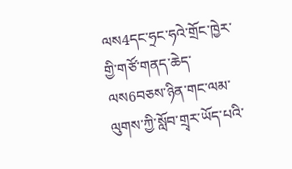ལས4དང་ཧྲང་ཧའེ་གྲོང་ཁྱེར་གྱི་གཙོ་གནད་ཆེད་ལས6བཅས་ཉིན་གང་ལམ་ལུགས་ཀྱི་སློབ་གྲྭར་ཡོད་པའི་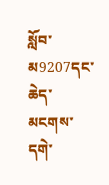སློབ་མ9207དང་ཆེད་མངགས་དགེ་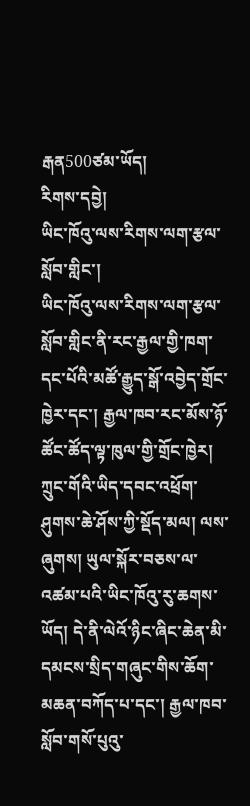རྒན500ཙམ་ཡོད།
རིགས་དབྱེ།
ཡིང་ཁོའུ་ལས་རིགས་ལག་རྩལ་སློབ་གླིང་།
ཡིང་ཁོའུ་ལས་རིགས་ལག་རྩལ་སློབ་གླིང་ནི་རང་རྒྱལ་གྱི་ཁག་དང་པོའི་མཚོ་རྒྱུད་སྒོ་འབྱེད་གྲོང་ཁྱེར་དང་། རྒྱལ་ཁབ་རང་མོས་ཉོ་ཚོང་ཚོད་ལྟ་ཁུལ་གྱི་གྲོང་ཁྱེར། ཀྲུང་གོའི་ཡིད་དབང་འཕྲོག་ཤུགས་ཆེ་ཤོས་ཀྱི་སྡོད་མལ། ལས་ཞུགས། ཡུལ་སྐོར་བཅས་ལ་འཚམ་པའི་ཡིང་ཁོའུ་རུ་ཆགས་ཡོད། དེ་ནི་ལེའོ་ཉིང་ཞིང་ཆེན་མི་དམངས་སྲིད་གཞུང་གིས་ཆོག་མཆན་བཀོད་པ་དང་། རྒྱལ་ཁབ་སློབ་གསོ་པུའུ་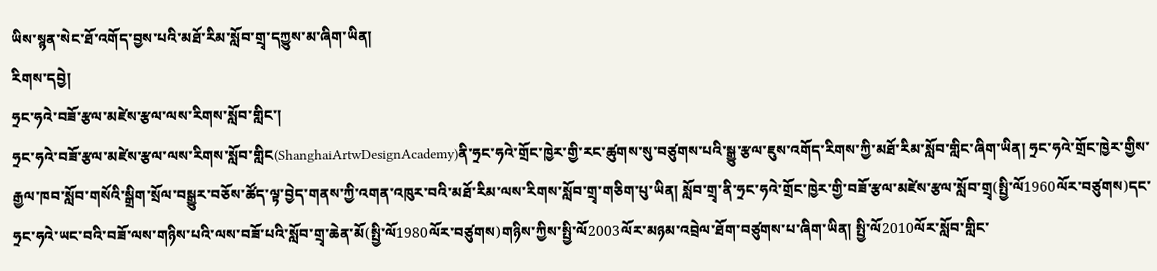ཡིས་སྙན་སེང་ཐོ་འགོད་བྱས་པའི་མཐོ་རིམ་སློབ་གྲྭ་དཀྱུས་མ་ཞིག་ཡིན།
རིགས་དབྱེ།
ཧྲང་ཧའེ་བཟོ་རྩལ་མཛེས་རྩལ་ལས་རིགས་སློབ་གླིང་།
ཧྲང་ཧའེ་བཟོ་རྩལ་མཛེས་རྩལ་ལས་རིགས་སློབ་གླིང(ShanghaiArtwDesignAcademy)ནི་ཧྲང་ཧའེ་གྲོང་ཁྱེར་གྱི་རང་ཚུགས་སུ་བཙུགས་པའི་སྒྱུ་རྩལ་ཇུས་འགོད་རིགས་ཀྱི་མཐོ་རིམ་སློབ་གླིང་ཞིག་ཡིན། ཧྲང་ཧའེ་གྲོང་ཁྱེར་གྱིས་རྒྱལ་ཁབ་སློབ་གསོའི་སྒྲིག་སྲོལ་བསྒྱུར་བཅོས་ཚོད་ལྟ་བྱེད་གནས་ཀྱི་འགན་འཁུར་བའི་མཐོ་རིམ་ལས་རིགས་སློབ་གྲྭ་གཅིག་པུ་ཡིན། སློབ་གྲྭ་ནི་ཧྲང་ཧའེ་གྲོང་ཁྱེར་གྱི་བཟོ་རྩལ་མཛེས་རྩལ་སློབ་གྲྭ(སྤྱི་ལོ1960ལོར་བཙུགས)དང་ཧྲང་ཧའེ་ཡང་བའི་བཟོ་ལས་གཉིས་པའི་ལས་བཟོ་པའི་སློབ་གྲྭ་ཆེན་མོ(སྤྱི་ལོ1980ལོར་བཙུགས)གཉིས་ཀྱིས་སྤྱི་ལོ2003ལོར་མཉམ་འབྲེལ་ཐོག་བཙུགས་པ་ཞིག་ཡིན། སྤྱི་ལོ2010ལོར་སློབ་གླིང་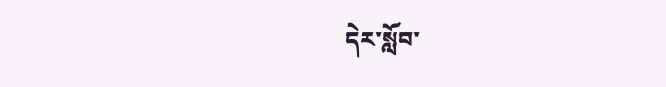དེར་སློབ་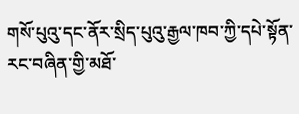གསོ་པུའུ་དང་ནོར་སྲིད་པུའུ་རྒྱལ་ཁབ་ཀྱི་དཔེ་སྟོན་རང་བཞིན་གྱི་མཐོ་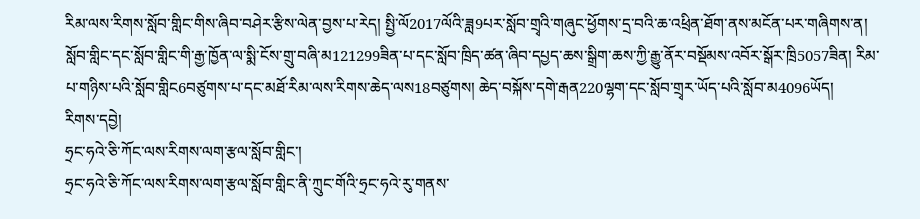རིམ་ལས་རིགས་སློབ་གླིང་གིས་ཞིབ་བཤེར་རྩིས་ལེན་བྱས་པ་རེད། སྤྱི་ལོ2017ལོའི་ཟླ9པར་སློབ་གྲྭའི་གཞུང་ཕྱོགས་དྲ་བའི་ཆ་འཕྲིན་ཐོག་ནས་མངོན་པར་གཞིགས་ན། སློབ་གླིང་དང་སློབ་གླིང་གི་རྒྱ་ཁྱོན་ལ་སྨི་ངོས་གྲུ་བཞི་མ121299ཟིན་པ་དང་སློབ་ཁྲིད་ཚན་ཞིབ་དཔྱད་ཆས་སྒྲིག་ཆས་ཀྱི་རྒྱུ་ནོར་བསྡོམས་འབོར་སྒོར་ཁྲི5057ཟིན། རིམ་པ་གཉིས་པའི་སློབ་གླིང6བཙུགས་པ་དང་མཐོ་རིམ་ལས་རིགས་ཆེད་ལས18བཙུགས། ཆེད་བསྐོས་དགེ་རྒན220ལྷག་དང་སློབ་གྲྭར་ཡོད་པའི་སློབ་མ4096ཡོད།
རིགས་དབྱེ།
ཧྲང་ཧའེ་ཅི་ཀོང་ལས་རིགས་ལག་རྩལ་སློབ་གླིང་།
ཧྲང་ཧའེ་ཅི་ཀོང་ལས་རིགས་ལག་རྩལ་སློབ་གླིང་ནི་ཀྲུང་གོའི་ཧྲང་ཧའེ་རུ་གནས་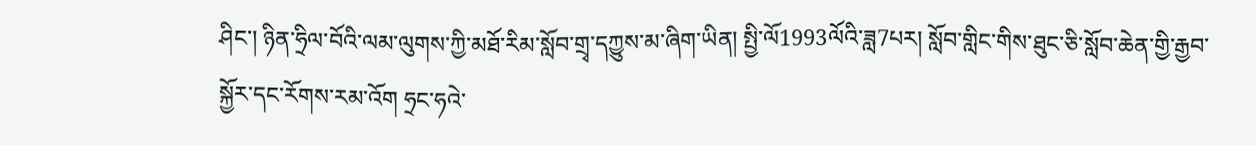ཤིང་། ཉིན་ཧྲིལ་བོའི་ལམ་ལུགས་ཀྱི་མཐོ་རིམ་སློབ་གྲྭ་དཀྱུས་མ་ཞིག་ཡིན། སྤྱི་ལོ1993ལོའི་ཟླ7པར། སློབ་གླིང་གིས་ཐུང་ཅི་སློབ་ཆེན་གྱི་རྒྱབ་སྐྱོར་དང་རོགས་རམ་འོག ཧྲང་ཧའེ་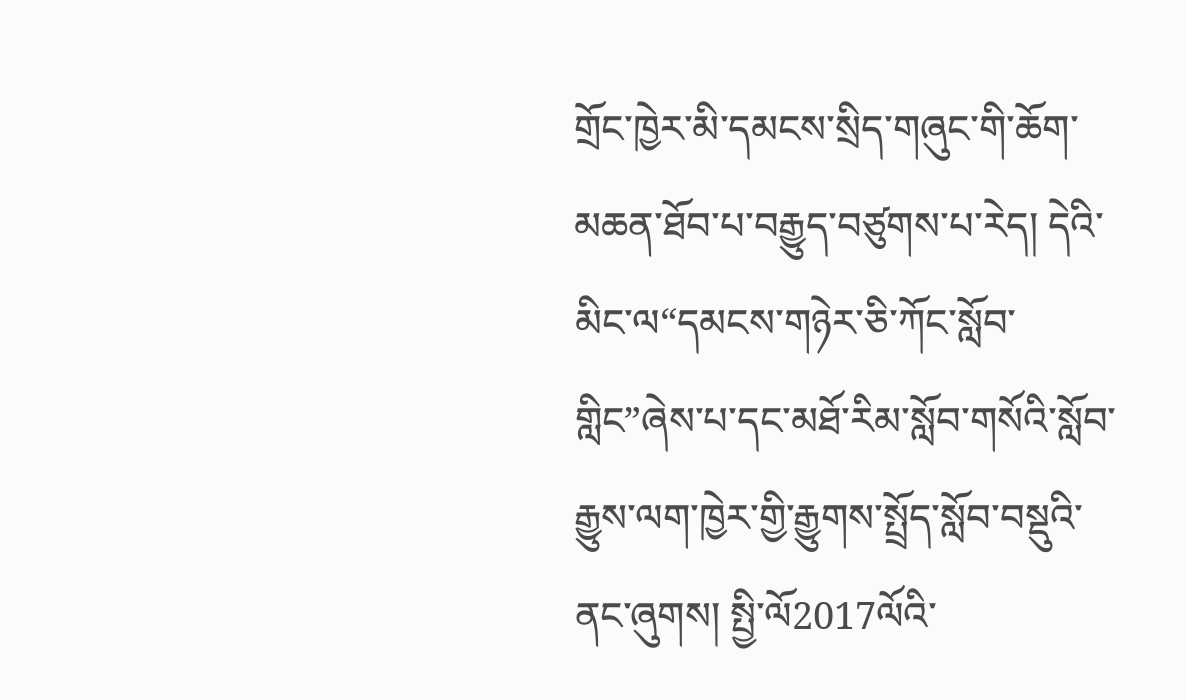གྲོང་ཁྱེར་མི་དམངས་སྲིད་གཞུང་གི་ཆོག་མཆན་ཐོབ་པ་བརྒྱུད་བཙུགས་པ་རེད། དེའི་མིང་ལ“དམངས་གཉེར་ཅི་ཀོང་སློབ་གླིང”ཞེས་པ་དང་མཐོ་རིམ་སློབ་གསོའི་སློབ་རྒྱུས་ལག་ཁྱེར་གྱི་རྒྱུགས་སྤྲོད་སློབ་བསྡུའི་ནང་ཞུགས། སྤྱི་ལོ2017ལོའི་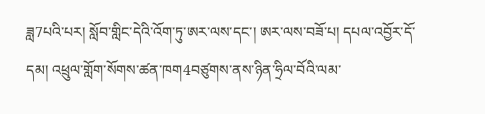ཟླ7པའི་པར། སློབ་གླིང་དེའི་འོག་ཏུ་ཨར་ལས་དང་། ཨར་ལས་བཟོ་པ། དཔལ་འབྱོར་དོ་དམ། འཕྲུལ་གློག་སོགས་ཚན་ཁག4བཙུགས་ནས་ཉིན་ཧྲིལ་བོའི་ལམ་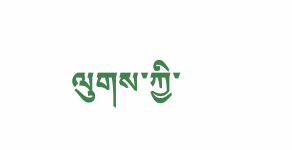ལུགས་ཀྱི་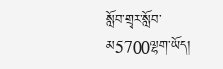སློབ་གྲྭར་སློབ་མ5700ལྷག་ཡོད།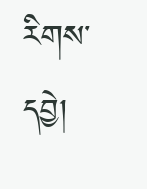རིགས་དབྱེ།